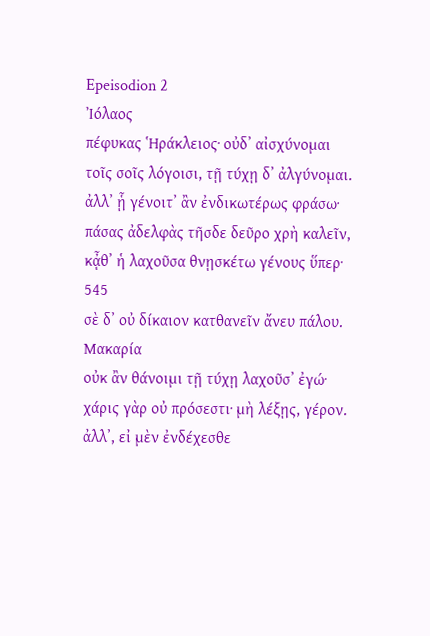Epeisodion 2
Ἰόλαος
πέφυκας Ἡράκλειος· οὐδʼ αἰσχύνομαι
τοῖς σοῖς λόγοισι, τῇ τύχῃ δʼ ἀλγύνομαι.
ἀλλʼ ᾗ γένοιτʼ ἂν ἐνδικωτέρως φράσω·
πάσας ἀδελφὰς τῆσδε δεῦρο χρὴ καλεῖν,
κᾆθʼ ἡ λαχοῦσα θνῃσκέτω γένους ὕπερ·
545
σὲ δʼ οὐ δίκαιον κατθανεῖν ἄνευ πάλου.
Μακαρία
οὐκ ἂν θάνοιμι τῇ τύχῃ λαχοῦσʼ ἐγώ·
χάρις γὰρ οὐ πρόσεστι· μὴ λέξῃς, γέρον.
ἀλλʼ, εἰ μὲν ἐνδέχεσθε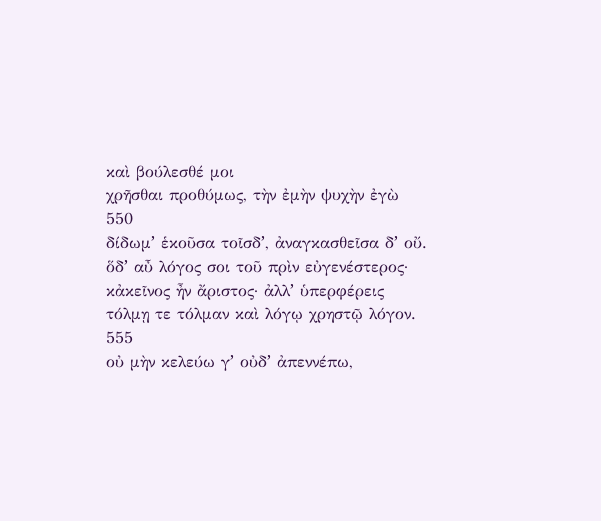καὶ βούλεσθέ μοι
χρῆσθαι προθύμως, τὴν ἐμὴν ψυχὴν ἐγὼ
550
δίδωμʼ ἑκοῦσα τοῖσδʼ, ἀναγκασθεῖσα δʼ οὔ.
ὅδʼ αὖ λόγος σοι τοῦ πρὶν εὐγενέστερος·
κἀκεῖνος ἦν ἄριστος· ἀλλʼ ὑπερφέρεις
τόλμῃ τε τόλμαν καὶ λόγῳ χρηστῷ λόγον.
555
οὐ μὴν κελεύω γʼ οὐδʼ ἀπεννέπω,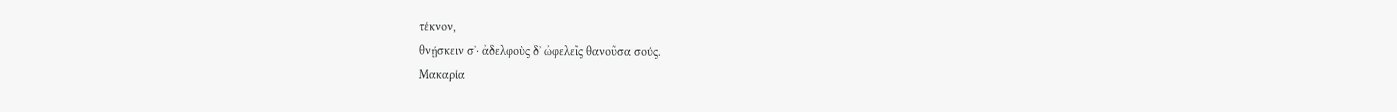τέκνον,
θνῄσκειν σʼ· ἀδελφοὺς δʼ ὠφελεῖς θανοῦσα σούς.
Μακαρία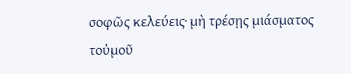σοφῶς κελεύεις· μὴ τρέσῃς μιάσματος
τοὐμοῦ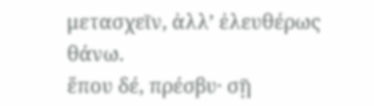μετασχεῖν, ἀλλʼ ἐλευθέρως θάνω.
ἕπου δέ, πρέσβυ· σῇ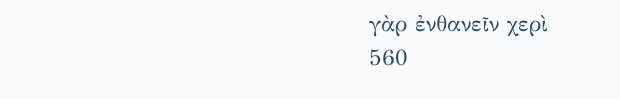γὰρ ἐνθανεῖν χερὶ
560